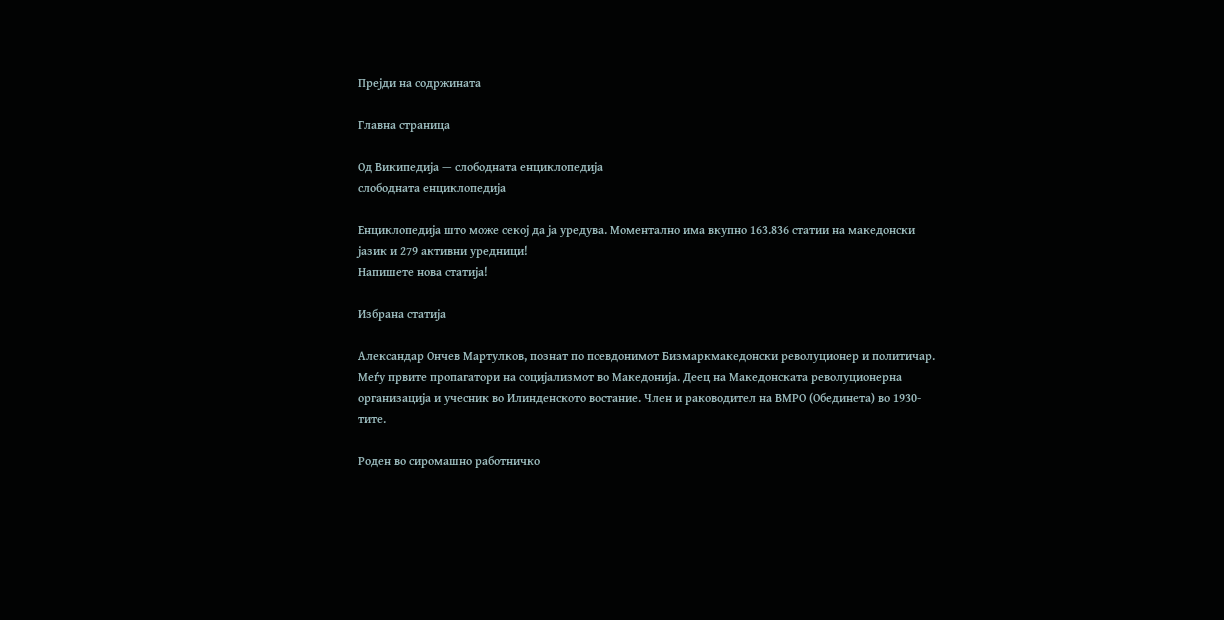Прејди на содржината

Главна страница

Од Википедија — слободната енциклопедија
слободната енциклопедија

Eнциклопедија што може секој да ја уредува. Моментално има вкупно 163.836 статии на македонски јазик и 279 активни уредници!
Напишете нова статија!

Избрана статија

Александар Ончев Мартулков, познат по псевдонимот Бизмаркмакедонски револуционер и политичар. Меѓу првите пропагатори на социјализмот во Македонија. Деец на Македонската револуционерна организација и учесник во Илинденското востание. Член и раководител на ВМРО (Обединета) во 1930-тите.

Роден во сиромашно работничко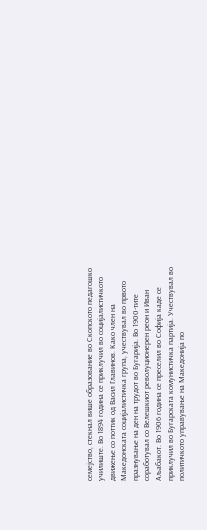семејство, стекнал више образование во Скопското педагошко училиште. Во 1894 година се приклучил во социјалистичкото движење со поттик од Васил Главинов. Како член на Македонската социјалистичка група, учествувал во првото празнување на ден на трудот во Бугарија. Во 1900-тите соработувал со Велешкиот револуционерен реон и Иван Аљабакот. Во 1906 година се преселил во Софија каде се приклучил во Бугарската комунистичка партија. Учествувал во политичкото управување на Македонија по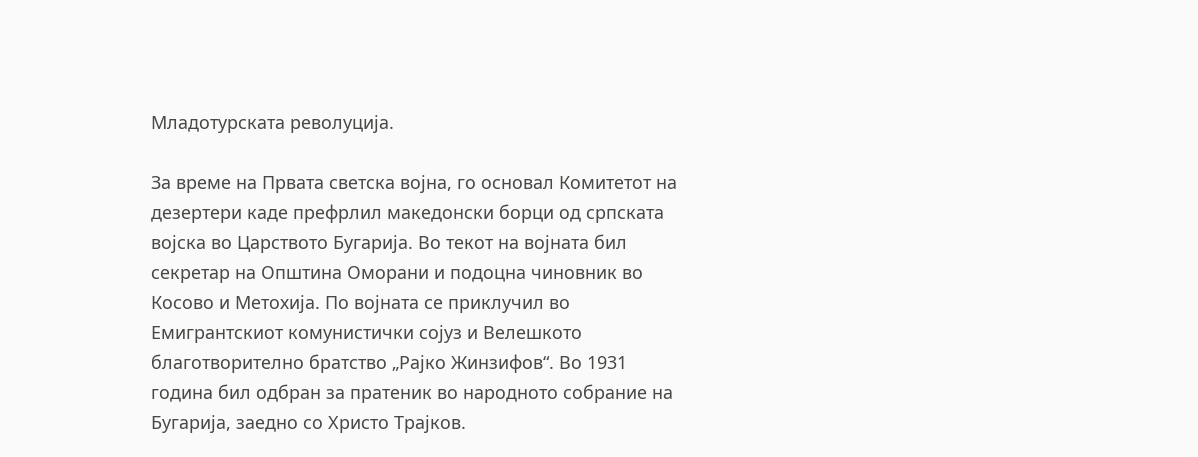Младотурската револуција.

За време на Првата светска војна, го основал Комитетот на дезертери каде префрлил македонски борци од српската војска во Царството Бугарија. Во текот на војната бил секретар на Општина Оморани и подоцна чиновник во Косово и Метохија. По војната се приклучил во Емигрантскиот комунистички сојуз и Велешкото благотворително братство „Рајко Жинзифов“. Во 1931 година бил одбран за пратеник во народното собрание на Бугарија, заедно со Христо Трајков.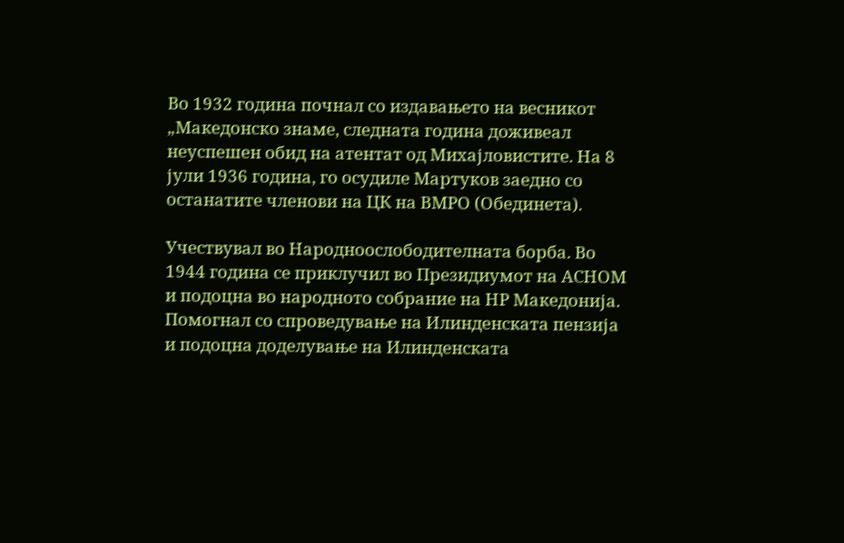Во 1932 година почнал со издавањето на весникот „Македонско знаме, следната година доживеал неуспешен обид на атентат од Михајловистите. На 8 јули 1936 година, го осудиле Мартуков заедно со останатите членови на ЦК на ВМРО (Обединета).

Учествувал во Народноослободителната борба. Во 1944 година се приклучил во Президиумот на АСНОМ и подоцна во народното собрание на НР Македонија. Помогнал со спроведување на Илинденската пензија и подоцна доделување на Илинденската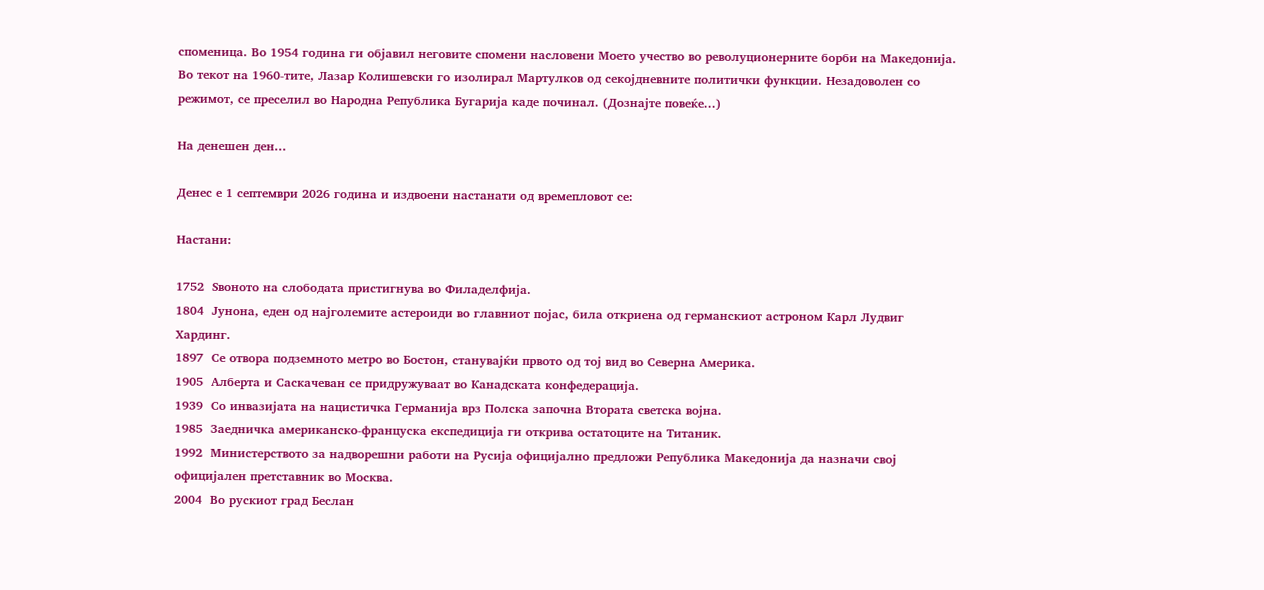споменица. Во 1954 година ги објавил неговите спомени насловени Моето учество во револуционерните борби на Македонија. Во текот на 1960-тите, Лазар Колишевски го изолирал Мартулков од секојдневните политички функции. Незадоволен со режимот, се преселил во Народна Република Бугарија каде починал. (Дознајте повеќе...)

На денешен ден...

Денес е 1 септември 2026 година и издвоени настанати од времепловот се:

Настани:

1752  Ѕвоното на слободата пристигнува во Филаделфија.
1804  Јунона, еден од најголемите астероиди во главниот појас, била откриена од германскиот астроном Карл Лудвиг Хардинг.
1897  Се отвора подземното метро во Бостон, станувајќи првото од тој вид во Северна Америка.
1905  Алберта и Саскачеван се придружуваат во Канадската конфедерација.
1939  Со инвазијата на нацистичка Германија врз Полска започна Втората светска војна.
1985  Заедничка американско-француска експедиција ги открива остатоците на Титаник.
1992  Министерството за надворешни работи на Русија официјално предложи Република Македонија да назначи свој официјален претставник во Москва.
2004  Во рускиот град Беслан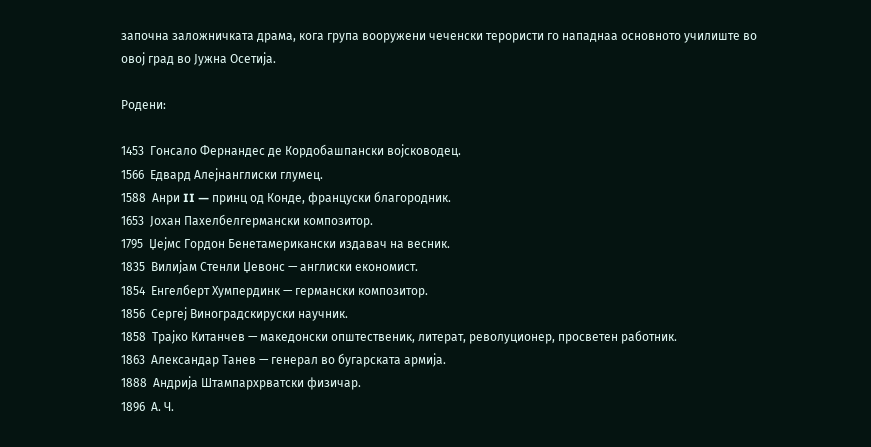започна заложничката драма, кога група вооружени чеченски терористи го нападнаа основното училиште во овој град во Јужна Осетија.

Родени:

1453  Гонсало Фернандес де Кордобашпански војсководец.
1566  Едвард Алејнанглиски глумец.
1588  Анри II — принц од Конде, француски благородник.
1653  Јохан Пахелбелгермански композитор.
1795  Џејмс Гордон Бенетамерикански издавач на весник.
1835  Вилијам Стенли Џевонс — англиски економист.
1854  Енгелберт Хумпердинк — германски композитор.
1856  Сергеј Виноградскируски научник.
1858  Трајко Китанчев — македонски општественик, литерат, револуционер, просветен работник.
1863  Александар Танев — генерал во бугарската армија.
1888  Андрија Штампархрватски физичар.
1896  А. Ч.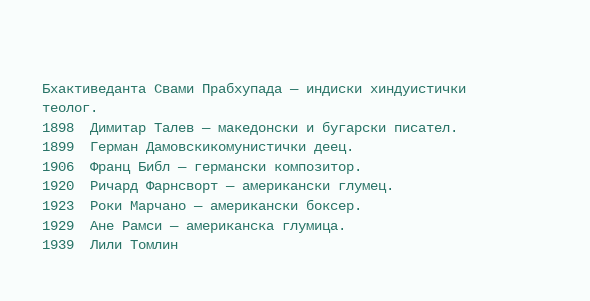Бхактиведанта Свами Прабхупада — индиски хиндуистички теолог.
1898  Димитар Талев — македонски и бугарски писател.
1899  Герман Дамовскикомунистички деец.
1906  Франц Библ — германски композитор.
1920  Ричард Фарнсворт — американски глумец.
1923  Роки Марчано — американски боксер.
1929  Ане Рамси — американска глумица.
1939  Лили Томлин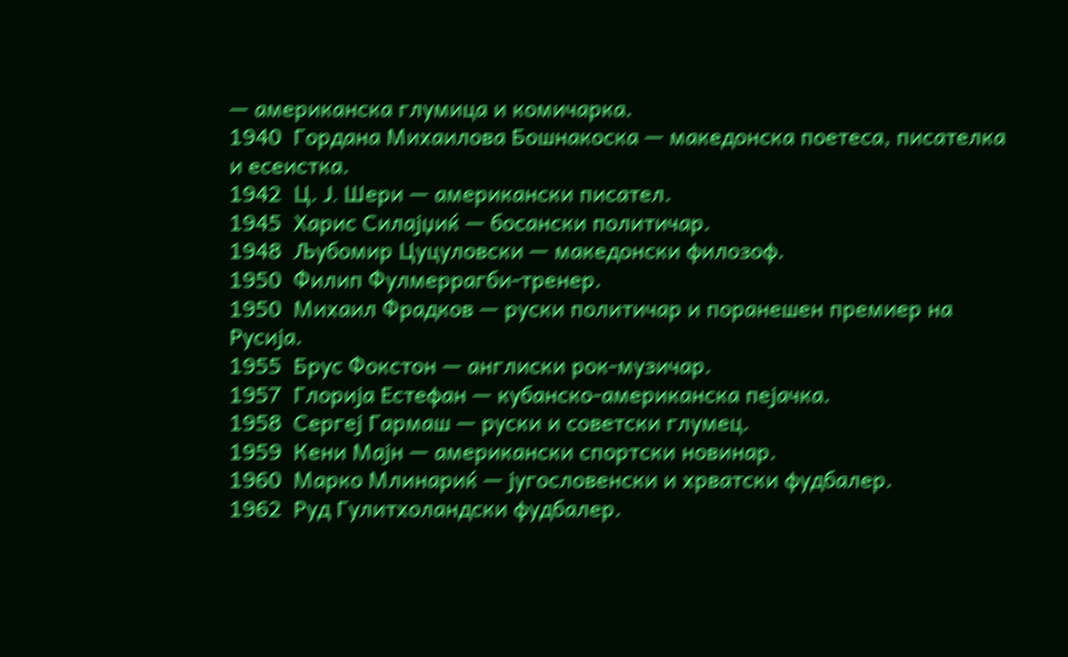— американска глумица и комичарка.
1940  Гордана Михаилова Бошнакоска — македонска поетеса, писателка и есеистка.
1942  Ц. J. Шери — американски писател.
1945  Харис Силајџиќ — босански политичар.
1948  Љубомир Цуцуловски — македонски филозоф.
1950  Филип Фулмеррагби-тренер.
1950  Михаил Фрадков — руски политичар и поранешен премиер на Русија.
1955  Брус Фокстон — англиски рок-музичар.
1957  Глорија Естефан — кубанско-американска пејачка.
1958  Сергеј Гармаш — руски и советски глумец.
1959  Кени Мајн — американски спортски новинар.
1960  Марко Млинариќ — југословенски и хрватски фудбалер.
1962  Руд Гулитхоландски фудбалер.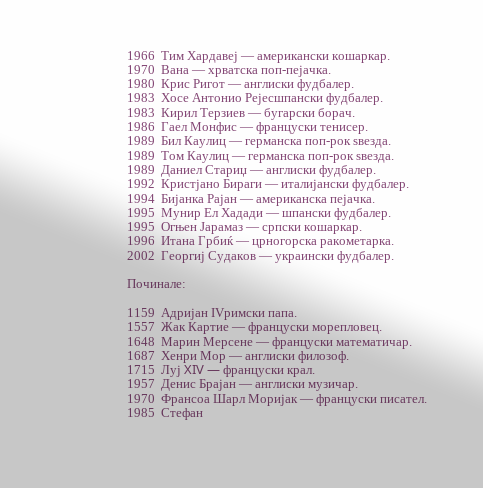1966  Тим Хардавеј — американски кошаркар.
1970  Вана — хрватска поп-пејачка.
1980  Крис Ригот — англиски фудбалер.
1983  Хосе Антонио Рејесшпански фудбалер.
1983  Кирил Терзиев — бугарски борач.
1986  Гаел Монфис — француски тенисер.
1989  Бил Каулиц — германска поп-рок ѕвезда.
1989  Том Каулиц — германска поп-рок ѕвезда.
1989  Даниел Стариџ — англиски фудбалер.
1992  Кристјано Бираги — италијански фудбалер.
1994  Бијанка Рајан — американска пејачка.
1995  Мунир Ел Хадади — шпански фудбалер.
1995  Огњен Јарамаз — српски кошаркар.
1996  Итана Грбиќ — црногорска ракометарка.
2002  Георгиј Судаков — украински фудбалер.

Починале:

1159  Адријан IVримски папа.
1557  Жак Картие — француски морепловец.
1648  Марин Мерсене — француски математичар.
1687  Хенри Мор — англиски филозоф.
1715  Луј XIV — француски крал.
1957  Денис Брајан — англиски музичар.
1970  Франсоа Шарл Моријак — француски писател.
1985  Стефан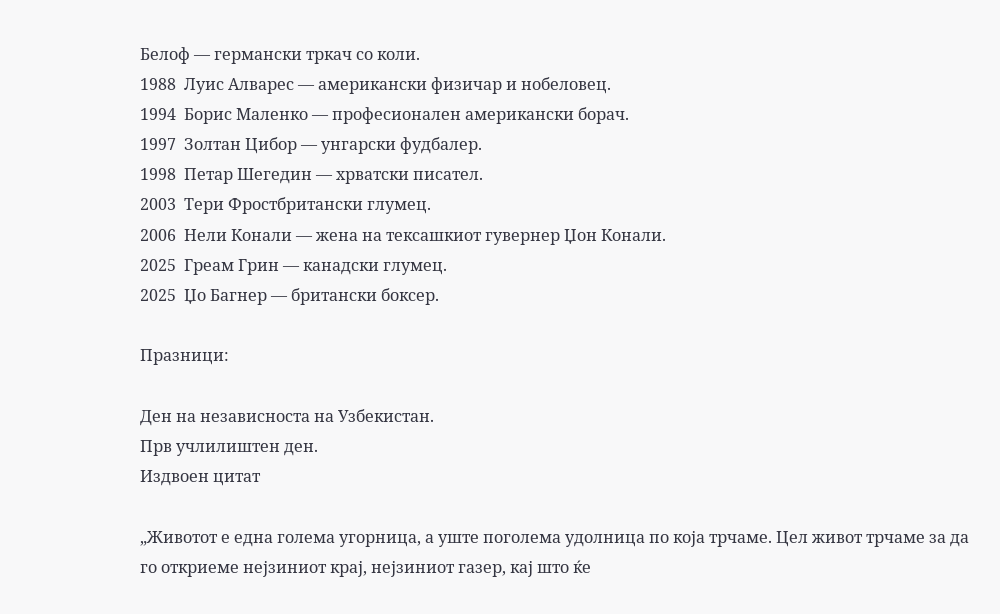Белоф — германски тркач со коли.
1988  Луис Алварес — американски физичар и нобеловец.
1994  Борис Маленко — професионален американски борач.
1997  Золтан Цибор — унгарски фудбалер.
1998  Петар Шегедин — хрватски писател.
2003  Тери Фростбритански глумец.
2006  Нели Конали — жена на тексашкиот гувернер Џон Конали.
2025  Греам Грин — канадски глумец.
2025  Џо Багнер — британски боксер.

Празници:

Ден на независноста на Узбекистан.
Прв учлилиштен ден.
Издвоен цитат

„Животот е една голема угорница, а уште поголема удолница по која трчаме. Цел живот трчаме за да го откриеме нејзиниот крај, нејзиниот газер, кај што ќе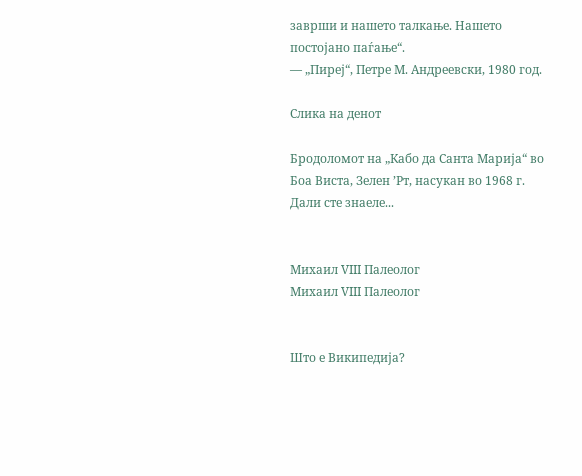заврши и нашето талкање. Нашето постојано паѓање“.
— „Пиреј“, Петре М. Андреевски, 1980 год.

Слика на денот

Бродоломот на „Кабо да Санта Марија“ во Боа Виста, Зелен ’Рт, насукан во 1968 г.
Дали сте знаеле...


Михаил VIII Палеолог
Михаил VIII Палеолог


Што е Википедија?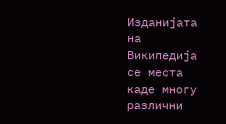Изданијата на Википедија се места каде многу различни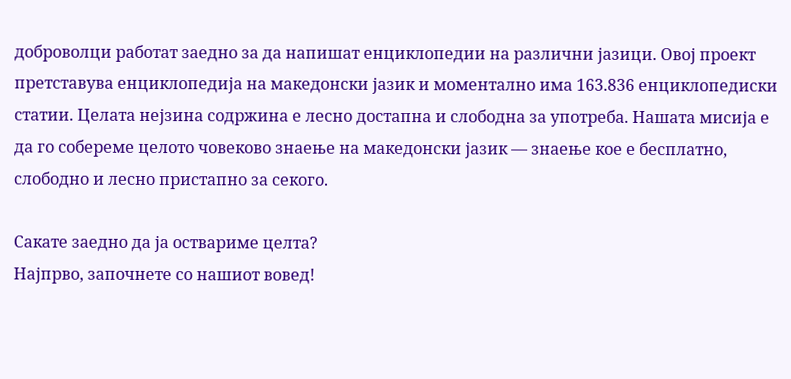доброволци работат заедно за да напишат енциклопедии на различни јазици. Овој проект претставува енциклопедија на македонски јазик и моментално има 163.836 енциклопедиски статии. Целата нејзина содржина е лесно достапна и слободна за употреба. Нашата мисија е да го собереме целото човеково знаење на македонски јазик — знаење кое е бесплатно, слободно и лесно пристапно за секого.

Сакате заедно да ја оствариме целта?
Најпрво, започнете со нашиот вовед!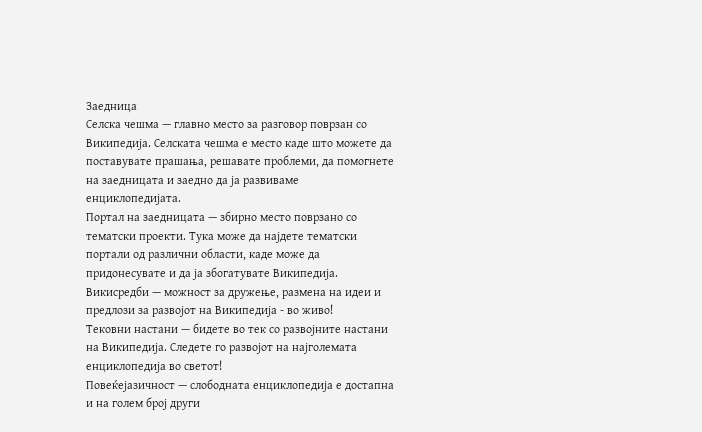Заедница
Селска чешма — главно место за разговор поврзан со Википедија. Селската чешма е место каде што можете да поставувате прашања, решавате проблеми, да помогнете на заедницата и заедно да ја развиваме енциклопедијата.
Портал на заедницата — збирно место поврзано со тематски проекти. Тука може да најдете тематски портали од различни области, каде може да придонесувате и да ја збогатувате Википедија.
Викисредби — можност за дружење, размена на идеи и предлози за развојот на Википедија - во живо!
Тековни настани — бидете во тек со развојните настани на Википедија. Следете го развојот на најголемата енциклопедија во светот!
Повеќејазичност — слободната енциклопедија е достапна и на голем број други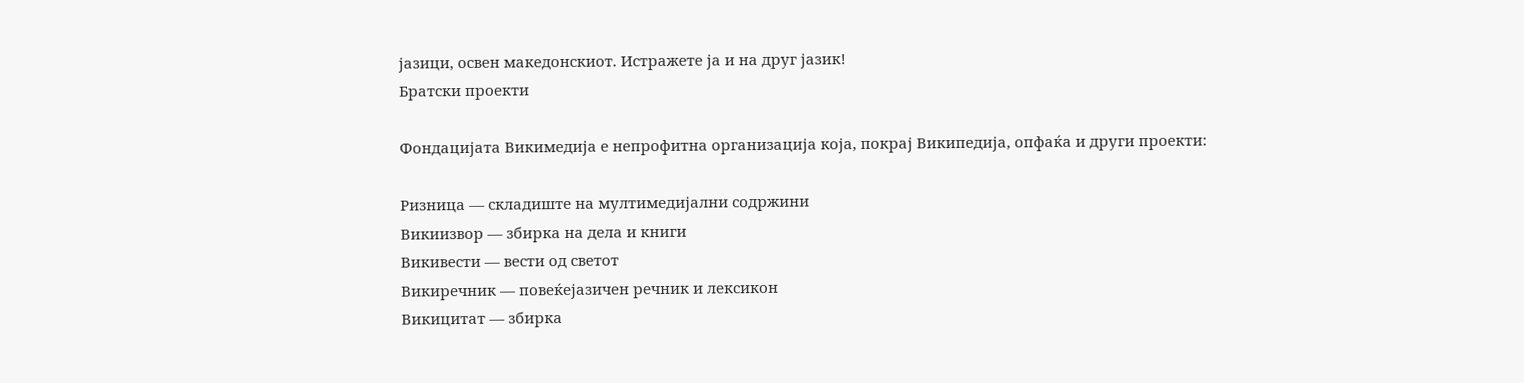јазици, освен македонскиот. Истражете ја и на друг јазик!
Братски проекти

Фондацијата Викимедија е непрофитна организација која, покрај Википедија, опфаќа и други проекти:

Ризница — складиште на мултимедијални содржини
Викиизвор — збирка на дела и книги
Викивести — вести од светот
Викиречник — повеќејазичен речник и лексикон
Викицитат — збирка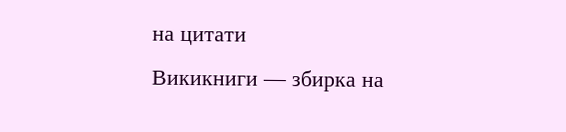на цитати
Викикниги — збирка на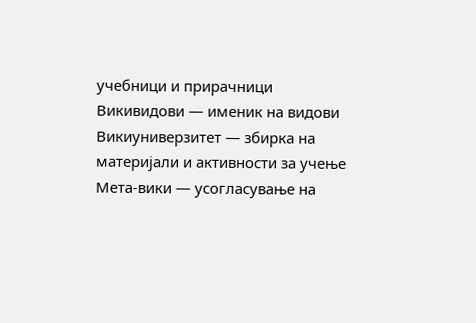учебници и прирачници
Викивидови — именик на видови
Викиуниверзитет — збирка на материјали и активности за учење
Мета-вики — усогласување на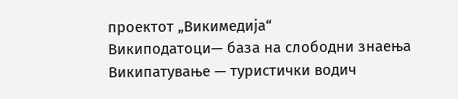проектот „Викимедија“
Википодатоци— база на слободни знаења
Википатување — туристички водич